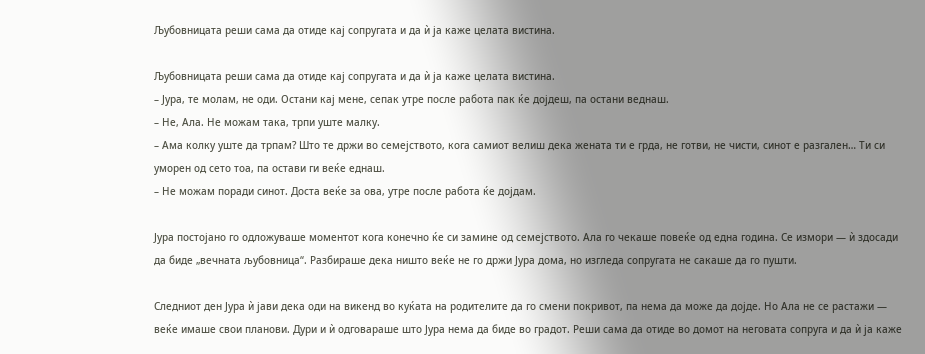Љубовницата реши сама да отиде кај сопругата и да ѝ ја каже целата вистина.

Љубовницата реши сама да отиде кај сопругата и да ѝ ја каже целата вистина.
– Јура, те молам, не оди. Остани кај мене, сепак утре после работа пак ќе дојдеш, па остани веднаш.
– Не, Ала. Не можам така, трпи уште малку.
– Ама колку уште да трпам? Што те држи во семејството, кога самиот велиш дека жената ти е грда, не готви, не чисти, синот е разгален… Ти си уморен од сето тоа, па остави ги веќе еднаш.
– Не можам поради синот. Доста веќе за ова, утре после работа ќе дојдам.

Јура постојано го одложуваше моментот кога конечно ќе си замине од семејството. Ала го чекаше повеќе од една година. Се измори — ѝ здосади да биде „вечната љубовница“. Разбираше дека ништо веќе не го држи Јура дома, но изгледа сопругата не сакаше да го пушти.

Следниот ден Јура ѝ јави дека оди на викенд во куќата на родителите да го смени покривот, па нема да може да дојде. Но Ала не се растажи — веќе имаше свои планови. Дури и ѝ одговараше што Јура нема да биде во градот. Реши сама да отиде во домот на неговата сопруга и да ѝ ја каже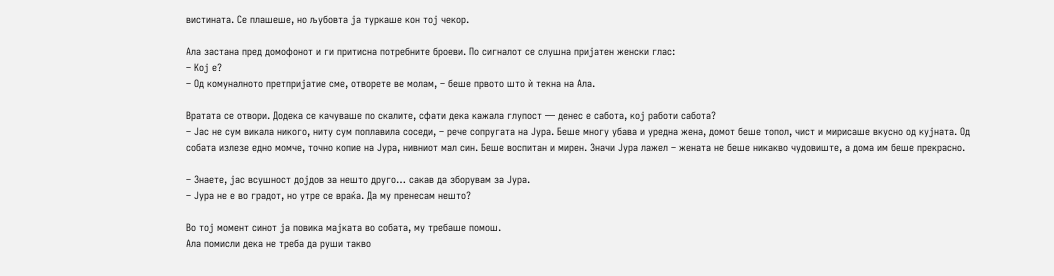вистината. Се плашеше, но љубовта ја туркаше кон тој чекор.

Ала застана пред домофонот и ги притисна потребните броеви. По сигналот се слушна пријатен женски глас:
– Кој е?
– Од комуналното претпријатие сме, отворете ве молам, – беше првото што ѝ текна на Ала.

Вратата се отвори. Додека се качуваше по скалите, сфати дека кажала глупост — денес е сабота, кој работи сабота?
– Јас не сум викала никого, ниту сум поплавила соседи, – рече сопругата на Јура. Беше многу убава и уредна жена, домот беше топол, чист и мирисаше вкусно од кујната. Од собата излезе едно момче, точно копие на Јура, нивниот мал син. Беше воспитан и мирен. Значи Јура лажел – жената не беше никакво чудовиште, а дома им беше прекрасно.

– Знаете, јас всушност дојдов за нешто друго… сакав да зборувам за Јура.
– Јура не е во градот, но утре се враќа. Да му пренесам нешто?

Во тој момент синот ја повика мајката во собата, му требаше помош.
Ала помисли дека не треба да руши такво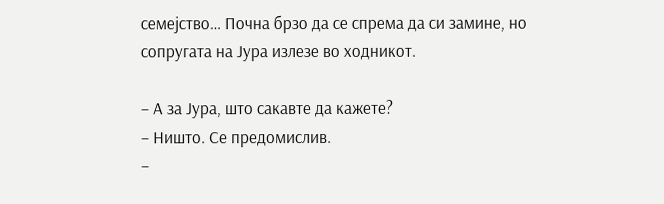семејство… Почна брзо да се спрема да си замине, но сопругата на Јура излезе во ходникот.

– А за Јура, што сакавте да кажете?
– Ништо. Се предомислив.
–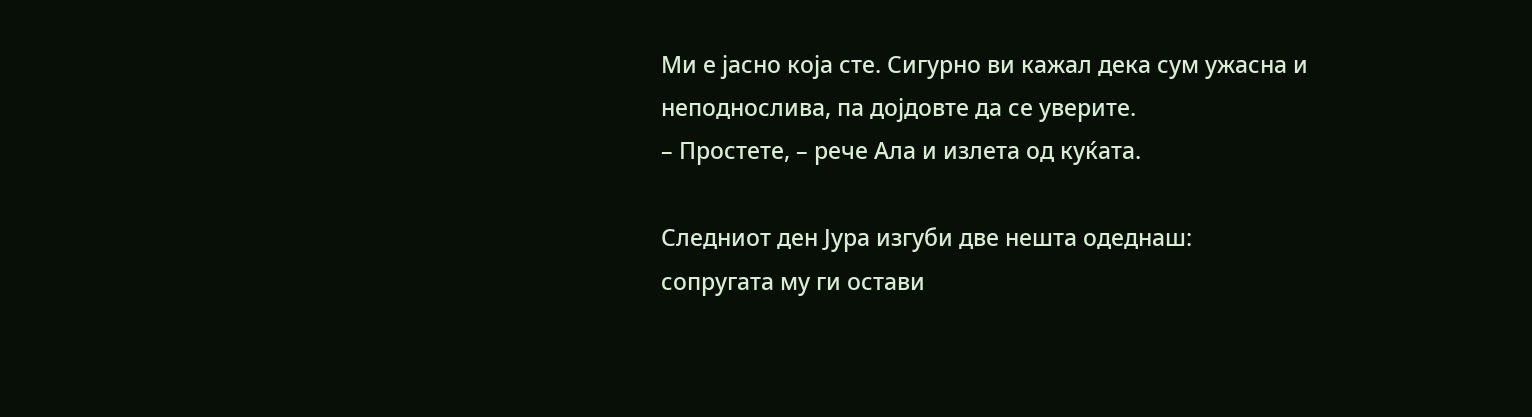Ми е јасно која сте. Сигурно ви кажал дека сум ужасна и неподнослива, па дојдовте да се уверите.
– Простете, – рече Ала и излета од куќата.

Следниот ден Јура изгуби две нешта одеднаш: сопругата му ги остави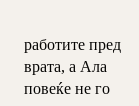работите пред врата, а Ала повеќе не го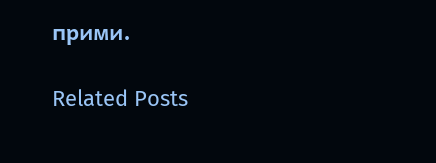прими.

Related Posts